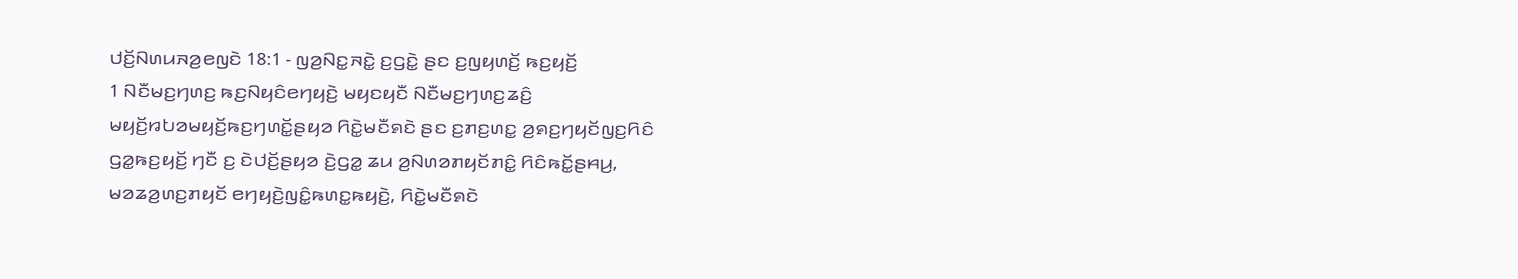ꤓꤢꤩ꤬ꤡꤛꤣꤏꤤ꤬ꤕꤜꤢꤧ 18:1 - ꤜꤤ꤬ꤡꤢ꤭ꤏꤢꤧ꤭ ꤢ꤬ꤞꤢꤧ꤭ ꤔꤢ ꤢ꤬ꤜꤟꤛꤢꤩ꤬ ꤒꤢ꤬ꤟꤢꤩ꤬
1 ꤡꤢꤪꤗꤢ꤬ꤚꤛꤢ꤬ ꤒꤢ꤬ꤡꤟꤢꤨꤕꤚꤟꤢꤧ꤬ ꤗꤟꤢꤟꤢꤪ ꤡꤢꤪꤗꤢ꤬ꤚꤛꤢ꤬ꤘꤢꤨ꤬ ꤗꤟꤢꤩ꤬ꤙꤝꤤꤗꤟꤢꤩ꤬ꤒꤢ꤬ꤚꤛꤢꤩ꤭ꤔꤟꤤ ꤖꤢꤧ꤭ꤗꤢꤪꤎꤢꤧ ꤔꤢ ꤢ꤬ꤊꤢ꤬ꤛꤢ꤭ ꤤ꤬ꤎꤢ꤬ꤚꤟꤢꤩꤜꤢ꤬ꤖꤢꤨ ꤞꤤ꤭ꤒꤢ꤬ꤟꤢꤩ꤬ ꤚꤢꤪ ꤢ꤬ ꤢꤧꤓꤢꤩ꤬ꤔꤟꤤ ꤢꤧ꤬ꤞꤤ꤭ ꤘꤣ ꤤ꤬ꤡꤛꤤꤊꤟꤢꤩꤊꤢꤨ꤭ ꤖꤢꤨꤒꤢꤩ꤭ꤔꤌꤣ꤬, ꤗꤤꤘꤤ꤬ꤛꤢ꤬ꤊꤟꤢꤩ ꤕꤚꤟꤢꤧ꤬ꤜꤢꤨ꤭ꤒꤛꤢ꤭ꤒꤟꤢꤧ꤬, ꤖꤢꤧ꤭ꤗꤢꤪꤎꤢꤧ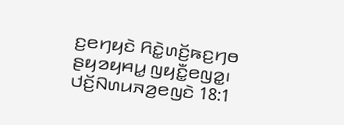ꤢ꤬ꤕꤚꤟꤢꤧ ꤖꤢꤧ꤭ꤛꤢꤩ꤬ꤒꤢ꤬ꤚꤥ ꤔꤟꤤꤟꤌꤣ꤭ ꤜꤟꤢꤪ꤭ꤕꤜꤤ꤭꤯
ꤓꤢꤩ꤬ꤡꤛꤣꤏꤤ꤬ꤕꤜꤢꤧ 18:1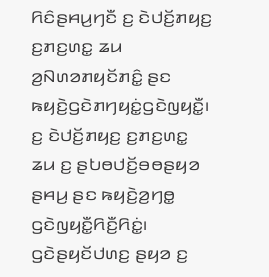ꤖꤢꤨꤔꤌꤣ꤬ꤚꤢꤪ ꤢ꤬ ꤢꤧꤓꤢꤩ꤬ꤊꤟꤢ꤬ ꤢ꤬ꤊꤢ꤬ꤛꤢ꤭ ꤘꤣ ꤤ꤬ꤡꤛꤤꤊꤟꤢꤩꤊꤢꤨ꤭ ꤔꤢ ꤒꤟꤢꤧ꤬ꤞꤢꤧꤊꤚꤟꤢꤦ꤭ꤞꤢꤧꤜꤟꤢꤪ꤭꤯ ꤢ꤬ ꤢꤧꤓꤢꤩ꤬ꤊꤟꤢ꤬ ꤢ꤬ꤊꤢ꤬ꤛꤢ꤭ ꤘꤣ ꤢ꤬ ꤔꤝꤥꤓꤢꤩ꤬ꤋꤥꤔꤟꤤ ꤔꤌꤣ꤬ ꤔꤢ ꤒꤟꤢꤧ꤬ꤤ꤬ꤚꤥ꤭ ꤞꤢꤧꤜꤟꤢꤪ꤭ꤖꤢꤪ꤬ꤖꤢꤦ꤭꤯
ꤞꤢꤧꤔꤟꤢꤩꤓꤛꤢ꤬ ꤔꤟꤤ ꤢ꤬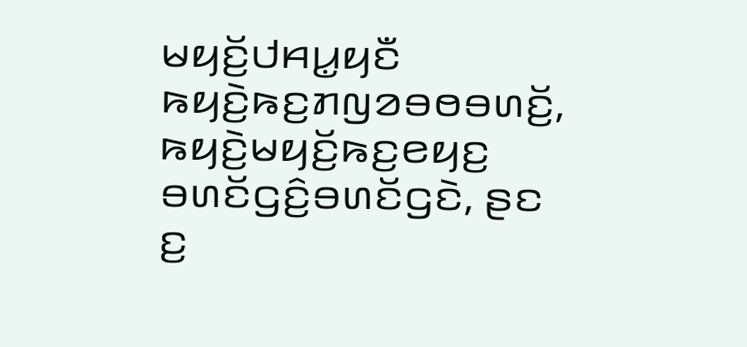ꤗꤟꤢꤩ꤬ꤓꤌꤣ꤭ꤟꤢꤪ ꤒꤟꤢꤧ꤬ꤒꤢ꤬ꤊꤜꤤꤋꤥꤋꤛꤢꤩ꤬, ꤒꤟꤢꤧ꤬ꤗꤟꤢꤩ꤬ꤒꤢ꤬ꤕꤟꤢ꤬ ꤋꤛꤢꤩꤞꤢꤨ꤬ꤋꤛꤢꤩꤞꤢꤧ, ꤔꤢ ꤢ꤬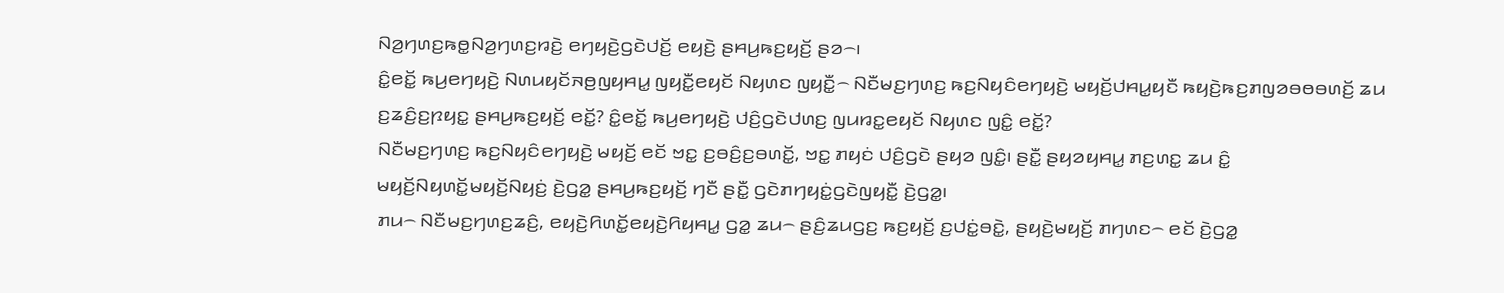ꤡꤤ꤬ꤚꤛꤢ꤬ꤒꤥ꤭ꤡꤤ꤬ꤚꤛꤢ꤬ꤙꤢꤧ꤬ ꤕꤚꤟꤢꤧ꤬ꤞꤢꤧꤓꤢꤩ꤬ ꤕꤟꤢꤧ꤬ ꤔꤌꤣ꤬ꤒꤢ꤬ꤟꤢꤩ꤬ ꤔꤤ꤮꤯
ꤢꤨ꤭ꤕꤢꤩ꤭ ꤒꤣ꤬ꤕꤚꤟꤢꤧ꤬ ꤡꤛꤣꤟꤢꤩꤏꤥ꤬ꤜꤟꤌꤣ꤭ ꤜꤟꤢꤪ꤭ꤕꤟꤢꤩ ꤡꤟꤛꤢ ꤜꤟꤢꤪ꤭꤮ ꤡꤢꤪꤗꤢ꤬ꤚꤛꤢ꤬ ꤒꤢ꤬ꤡꤟꤢꤨꤕꤚꤟꤢꤧ꤬ ꤗꤟꤢꤩ꤬ꤓꤌꤣ꤭ꤟꤢꤪ ꤒꤟꤢꤧ꤬ꤒꤢ꤬ꤊꤜꤤꤋꤥꤋꤛꤢꤩ꤬ ꤘꤣ ꤢ꤬ꤘꤢꤨ꤬ꤢ꤬ꤐꤟꤢ꤭ ꤔꤌꤣ꤬ꤒꤢ꤬ꤟꤢꤩ꤬ ꤕꤢꤩ꤭? ꤢꤨ꤭ꤕꤢꤩ꤭ ꤒꤣ꤬ꤕꤚꤟꤢꤧ꤬ ꤓꤢꤨ꤬ꤞꤢꤧꤓꤛꤢ꤬ ꤜꤣꤙꤢ꤭ꤕꤟꤢꤩ ꤡꤟꤛꤢ ꤜꤢꤨ꤭ ꤕꤢꤩ꤭?
ꤡꤢꤪꤗꤢ꤬ꤚꤛꤢ꤬ ꤒꤢ꤬ꤡꤟꤢꤨꤕꤚꤟꤢꤧ꤬ ꤗꤟꤢꤩ꤬ ꤕꤢꤩ ꤠꤢ꤭ ꤢ꤬ꤋꤢꤨ꤬ꤢ꤬ꤋꤛꤢꤩ꤭, ꤠꤢ꤭ ꤊꤟꤢꤦ ꤓꤢꤨ꤬ꤞꤢꤧ ꤔꤟꤤ ꤜꤢꤨ꤭꤯ ꤔꤢꤪ꤭ ꤔꤟꤤꤟꤌꤣ꤭ ꤊꤢ꤬ꤛꤢ꤭ ꤘꤣ ꤢꤨ꤭ ꤗꤟꤢꤩ꤬ꤡꤟꤛꤢꤩ꤭ꤗꤟꤢꤩ꤬ꤡꤟꤢꤦ꤬ ꤢꤧ꤬ꤞꤤ꤭ ꤔꤌꤣ꤬ꤒꤢ꤬ꤟꤢꤩ꤬ ꤚꤢꤪ ꤔꤢꤪ꤭ ꤞꤢꤧꤊꤚꤟꤢꤦ꤭ꤞꤢꤧꤜꤟꤢꤪ꤭ ꤢꤧ꤬ꤞꤤ꤭꤯
ꤊꤣ꤮ ꤡꤢꤪꤗꤢ꤬ꤚꤛꤢ꤬ꤘꤢꤨ꤬, ꤕꤟꤢꤧ꤬ꤖꤛꤢꤩ꤭ꤕꤟꤢꤧ꤬ꤖꤟꤌꤣ꤭ ꤞꤤ꤭ ꤘꤣ꤮ ꤔꤢꤨ꤬ꤘꤣꤞꤢ꤬ ꤒꤢ꤬ꤟꤢꤩ꤬ ꤢ꤬ꤓꤢꤦ꤭ꤋꤢꤧ꤭, ꤔꤟꤢꤧ꤬ꤗꤟꤢꤩ꤬ ꤊꤚꤛꤢ꤮ ꤕꤢꤩ ꤢꤧ꤬ꤞꤤ꤭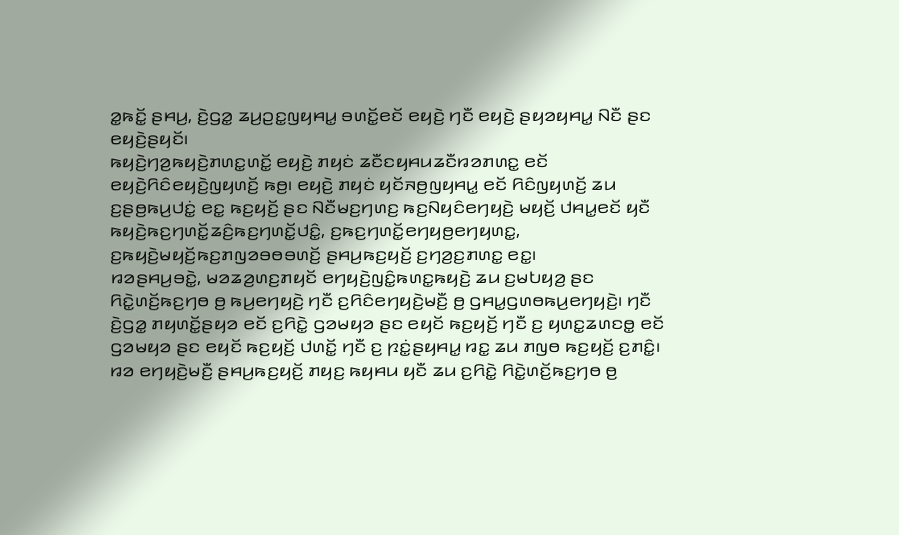ꤤ꤭ꤒꤢꤩ꤭ ꤔꤌꤣ꤬, ꤢꤧ꤬ꤞꤤ꤭ ꤘꤣ꤬ꤑꤢ꤭ꤜꤟꤌꤣ꤭ ꤋꤛꤢꤩ꤭ꤕꤢꤩ ꤕꤟꤢꤧ꤬ ꤚꤢꤪ ꤕꤟꤢꤧ꤬ ꤔꤟꤤꤟꤌꤣ꤭ ꤡꤢꤪ ꤔꤢ ꤕꤟꤢꤧ꤬ꤔꤟꤢꤩ꤯
ꤒꤟꤢꤧ꤬ꤚꤤ꤬ꤒꤟꤢꤧ꤬ꤊꤛꤢ꤭ꤛꤢꤩ꤭ ꤕꤟꤢꤧ꤬ ꤊꤟꤢꤦ ꤘꤢꤪꤢꤟꤌꤣꤘꤢꤪꤙꤤꤊꤛꤢ꤭ ꤕꤢꤩ ꤕꤟꤢꤧ꤬ꤖꤢꤨꤕꤟꤢꤧ꤬ꤜꤟꤛꤢꤩ꤬ ꤒꤥ꤬꤯ ꤕꤟꤢꤧ꤬ ꤊꤟꤢꤦ ꤟꤢꤩꤏꤥ꤬ꤜꤟꤌꤣ꤭ ꤕꤢꤩ ꤖꤢꤨꤜꤟꤛꤢꤩ꤬ ꤘꤣ ꤢ꤬ꤔꤥ꤬ꤒꤣ꤬ꤓꤢꤦ꤭ ꤕꤢ꤭ ꤒꤢ꤬ꤟꤢꤩ꤬ ꤔꤢ ꤡꤢꤪꤗꤢ꤬ꤚꤛꤢ꤬ ꤒꤢ꤬ꤡꤟꤢꤨꤕꤚꤟꤢꤧ꤬ ꤗꤟꤢꤩ꤬ ꤓꤌꤣ꤭ꤕꤢꤩ ꤟꤢꤪ ꤒꤟꤢꤧ꤬ꤒꤢ꤬ꤚꤛꤢꤩ꤭ꤘꤢꤨ꤬ꤒꤢ꤬ꤚꤛꤢꤩ꤭ꤓꤢꤨ꤭, ꤢ꤬ꤒꤢ꤬ꤚꤛꤢꤩ꤭ꤕꤚꤟꤥ꤬ꤕꤚꤟꤛꤢ꤭, ꤢ꤬ꤒꤟꤢꤧ꤬ꤗꤟꤢꤩ꤬ꤒꤢ꤬ꤊꤜꤤꤋꤥꤋꤛꤢꤩ꤬ ꤔꤌꤣ꤬ꤒꤢ꤬ꤟꤢꤩ꤬ ꤢ꤬ꤚꤤ꤬ꤢ꤬ꤊꤛꤢ꤭ ꤕꤢ꤭꤯
ꤙꤤꤔꤌꤣ꤬ꤋꤢꤧ꤭, ꤗꤤꤘꤤ꤬ꤛꤢ꤬ꤊꤟꤢꤩ ꤕꤚꤟꤢꤧ꤬ꤜꤢꤨ꤭ꤒꤛꤢ꤭ꤒꤟꤢꤧ꤬ ꤘꤣ ꤢ꤬ꤗꤝꤟꤤ꤬ ꤔꤢ ꤖꤢꤧ꤭ꤛꤢꤩ꤬ꤒꤢ꤬ꤚꤥ ꤥ꤬ ꤒꤣ꤬ꤕꤚꤟꤢꤧ꤬ ꤚꤢꤪ ꤢ꤬ꤖꤢꤨꤕꤚꤟꤢꤧ꤬ꤗꤢꤪ꤬ ꤥ꤬ ꤞꤌꤣ꤭ꤞꤛꤥꤒꤣ꤬ꤕꤚꤟꤢꤧ꤬꤯ ꤚꤢꤪ ꤢꤧ꤬ꤞꤤ꤭ ꤊꤟꤛꤢꤩ꤭ꤔꤟꤤ ꤕꤢꤩ ꤢ꤬ꤖꤢꤧ꤭ ꤞꤤꤗꤟꤤ ꤔꤢ ꤕꤟꤢꤩ ꤒꤢ꤬ꤟꤢꤩ꤬ ꤚꤢꤪ ꤢ꤬ ꤟꤛꤢ꤭ꤘꤛꤢꤥ꤭ ꤕꤢꤩ ꤞꤤꤗꤟꤤ ꤔꤢ ꤕꤟꤢꤩ ꤒꤢ꤬ꤟꤢꤩ꤬ ꤓꤛꤢꤩ꤭ ꤚꤢꤪ ꤢ꤬ ꤐꤢꤦ꤭ꤔꤟꤌꤣ꤭ ꤙꤢ꤭ ꤘꤣ ꤊꤜꤥ ꤒꤢ꤬ꤟꤢꤩ꤬ ꤢ꤬ꤊꤢꤨ꤭꤯
ꤙꤤ ꤕꤚꤟꤢꤧ꤬ꤗꤢꤪ꤬ ꤔꤌꤣ꤬ꤒꤢ꤬ꤟꤢꤩ꤬ ꤊꤟꤢ꤬ ꤒꤟꤌꤣ ꤟꤢꤪ ꤘꤣ ꤢ꤬ꤖꤢꤧ꤭ ꤖꤢꤧ꤭ꤛꤢꤩ꤬ꤒꤢ꤬ꤚꤥ ꤥ꤬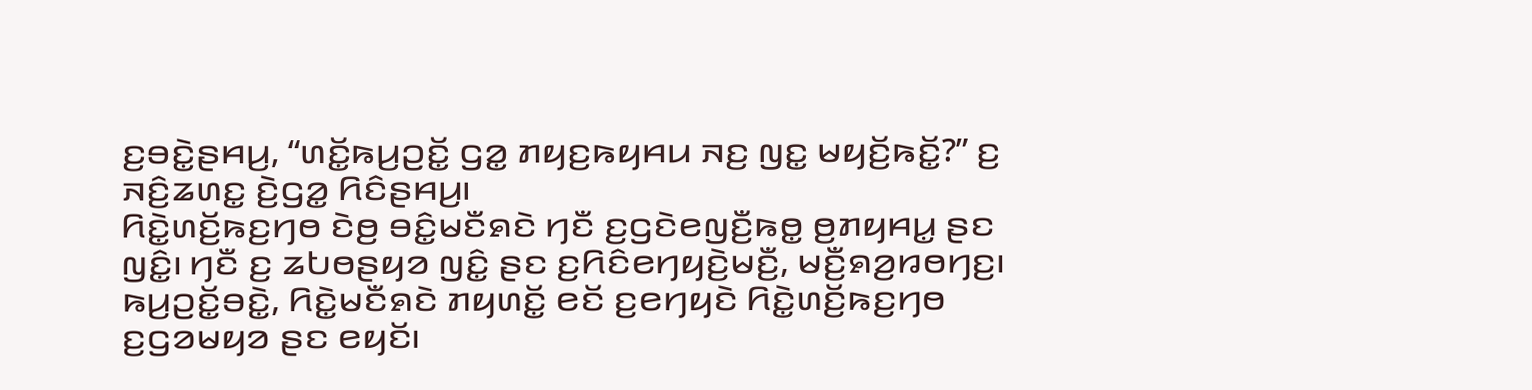ꤢ꤬ꤋꤢꤧ꤭ꤔꤌꤣ꤬, “ꤛꤢꤩ꤭ꤒꤣ꤬ꤑꤢꤩ꤭ ꤞꤤ꤭ ꤊꤟꤢ꤬ꤒꤟꤌꤣ ꤏꤢ꤬ ꤜꤢ꤭ ꤗꤟꤢꤩ꤬ꤒꤢꤩ꤭?” ꤢ꤬ ꤏꤢꤨ꤬ꤘꤛꤢ꤭ ꤢꤧ꤬ꤞꤤ꤭ ꤖꤢꤨꤔꤌꤣ꤬꤯
ꤖꤢꤧ꤭ꤛꤢꤩ꤬ꤒꤢ꤬ꤚꤥ ꤢꤧꤥ꤬ ꤋꤢꤨ꤭ꤗꤢꤪꤎꤢꤧ ꤚꤢꤪ ꤢ꤬ꤞꤢꤧꤕꤜꤢꤪ꤬ꤒꤥ꤭ ꤥ꤬ꤊꤟꤌꤣ꤭ ꤔꤢ ꤜꤢꤨ꤭꤯ ꤚꤢꤪ ꤢ꤬ ꤘꤝꤥꤔꤟꤤ ꤜꤢꤨ꤭ ꤔꤢ ꤢ꤬ꤖꤢꤨꤕꤚꤟꤢꤧ꤬ꤗꤢꤪ꤬, ꤗꤢꤪ꤬ꤎꤤ꤬ꤙꤥꤚꤢ꤬꤯
ꤒꤣ꤬ꤑꤢꤩ꤭ꤋꤢꤧ꤭, ꤖꤢꤧ꤭ꤗꤢꤪꤎꤢꤧ ꤊꤟꤛꤢꤩ꤭ ꤕꤢꤩ ꤢ꤬ꤕꤚꤟꤢꤧ ꤖꤢꤧ꤭ꤛꤢꤩ꤬ꤒꤢ꤬ꤚꤥ ꤢ꤬ꤞꤤꤗꤟꤤ ꤔꤢ ꤕꤟꤢꤩ꤯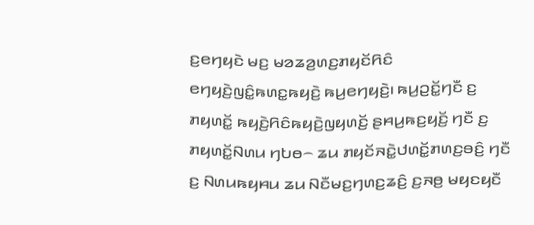ꤢ꤬ꤕꤚꤟꤢꤧ ꤗꤢ꤬ ꤗꤤꤘꤤ꤬ꤛꤢ꤬ꤊꤟꤢꤩꤖꤢꤨ ꤕꤚꤟꤢꤧ꤬ꤜꤢꤨ꤭ꤒꤛꤢ꤭ꤒꤟꤢꤧ꤬ ꤒꤣ꤬ꤕꤚꤟꤢꤧ꤬꤯ ꤒꤣ꤬ꤑꤢꤩ꤭ꤚꤢꤪ ꤢ꤬ ꤊꤟꤛꤢꤩ꤭ ꤒꤟꤢꤧ꤬ꤖꤢꤨꤒꤟꤢꤧ꤬ꤜꤟꤛꤢꤩ꤬ ꤔꤌꤣ꤬ꤒꤢ꤬ꤟꤢꤩ꤬ ꤚꤢꤪ ꤢ꤬ ꤊꤟꤛꤢꤩ꤭ꤡꤛꤣ ꤚꤝꤥ꤮ ꤘꤣ ꤊꤟꤢꤩꤏꤢꤧ꤭ꤓꤛꤢꤩ꤭ꤊꤛꤢ꤬ꤋꤢꤨ꤬ ꤚꤢꤪ ꤢ꤬ ꤡꤛꤣꤒꤟꤌꤣ ꤘꤣ ꤡꤢꤪꤗꤢ꤬ꤚꤛꤢ꤬ꤘꤢꤨ꤬ ꤢ꤬ꤏꤥ꤬ ꤗꤟꤢꤟꤢꤪ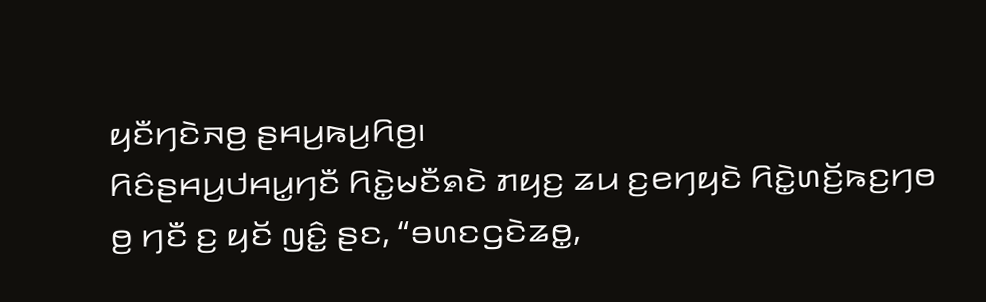ꤟꤢꤪꤚꤢꤧꤏꤥ꤬ ꤔꤌꤣ꤬ꤒꤣ꤬ꤖꤥ꤬꤯
ꤖꤢꤨꤔꤌꤣ꤬ꤓꤌꤣ꤭ꤚꤢꤪ ꤖꤢꤧ꤭ꤗꤢꤪꤎꤢꤧ ꤊꤟꤢ꤬ ꤘꤣ ꤢ꤬ꤕꤚꤟꤢꤧ ꤖꤢꤧ꤭ꤛꤢꤩ꤬ꤒꤢ꤬ꤚꤥ ꤥ꤬ ꤚꤢꤪ ꤢ꤬ ꤟꤢꤩ ꤜꤢꤨ꤭ ꤔꤢ, “ꤋꤛꤢꤞꤢꤧꤘꤥ꤭,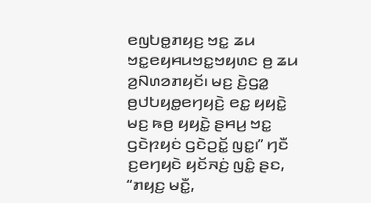ꤕꤜꤝꤥ꤭ꤊꤟꤢ꤬ ꤠꤢ꤭ ꤘꤣ ꤠꤢ꤭ꤕꤟꤌꤣꤠꤢ꤭ꤠꤟꤛꤢ ꤥ꤬ ꤘꤣ ꤤ꤬ꤡꤛꤤꤊꤟꤢꤩ꤯ ꤗꤢ꤬ ꤢꤧ꤬ꤞꤤ꤭ ꤥ꤬ꤓꤝꤟꤥ꤭ꤕꤚꤟꤢꤧ꤬ ꤕꤢ꤭ ꤟꤟꤢꤧ꤭ ꤗꤢ꤬ ꤒꤥ꤬ ꤟꤟꤢꤧ꤭ ꤔꤌꤣ꤬ ꤠꤢ꤭ ꤞꤢꤧꤐꤟꤢꤦ ꤞꤢꤧꤑꤢꤩ꤭ ꤜꤢ꤭꤯” ꤚꤢꤪ ꤢ꤬ꤕꤚꤟꤢꤧ ꤟꤢꤩꤏꤢꤦ꤬ ꤜꤢꤨ꤭ ꤔꤢ, “ꤊꤟꤢ꤬ ꤗꤢꤪ꤭,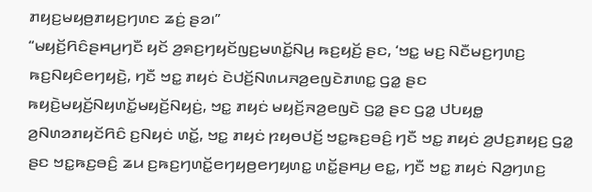ꤊꤟꤢ꤬ꤗꤟꤥ꤬ꤊꤟꤢ꤬ꤚꤛꤢ ꤘꤢꤦ꤬ ꤔꤤ꤯”
“ꤗꤟꤢꤩ꤬ꤖꤢꤨꤔꤌꤣ꤬ꤚꤢꤪ ꤟꤢꤩ ꤤ꤬ꤎꤢ꤬ꤚꤟꤢꤩꤜꤢ꤬ꤗꤛꤢꤩ꤭ꤡꤣ꤬ ꤒꤢ꤬ꤟꤢꤩ꤬ ꤔꤢ, ‘ꤠꤢ꤭ ꤗꤢ꤬ ꤡꤢꤪꤗꤢ꤬ꤚꤛꤢ꤬ ꤒꤢ꤬ꤡꤟꤢꤨꤕꤚꤟꤢꤧ꤬, ꤚꤢꤪ ꤠꤢ꤭ ꤊꤟꤢꤦ ꤢꤧꤓꤢꤩ꤬ꤡꤛꤣꤏꤤ꤬ꤕꤜꤢꤧꤊꤛꤢ꤭ ꤞꤤ꤭ ꤔꤢ ꤒꤟꤢꤧ꤬ꤗꤟꤢꤩ꤬ꤡꤟꤛꤢꤩ꤭ꤗꤟꤢꤩ꤬ꤡꤟꤢꤦ꤬, ꤠꤢ꤭ ꤊꤟꤢꤦ ꤗꤟꤢꤩ꤬ꤏꤤ꤬ꤕꤜꤢꤧ ꤞꤤ꤭ ꤔꤢ ꤞꤤ꤭ ꤓꤝꤟꤥ꤭ ꤤ꤬ꤡꤛꤤꤊꤟꤢꤩꤖꤢꤨ ꤢ꤬ꤡꤟꤢꤦ ꤛꤢꤩ꤭, ꤠꤢ꤭ ꤊꤟꤢꤦ ꤐꤟꤥꤓꤢꤩ꤬ ꤠꤢ꤭ꤒꤢ꤬ꤋꤢꤨ꤬ ꤚꤢꤪ ꤠꤢ꤭ ꤊꤟꤢꤦ ꤤ꤬ꤓꤢ꤬ꤊꤟꤢ꤬ ꤞꤤ꤭ ꤔꤢ ꤠꤢ꤭ꤒꤢ꤬ꤋꤢꤨ꤬ ꤘꤣ ꤢ꤬ꤒꤢ꤬ꤚꤛꤢꤩ꤭ꤕꤚꤟꤥ꤬ꤕꤚꤟꤛꤢ꤭ ꤛꤢꤩ꤭ꤔꤌꤣ꤬ ꤕꤢ꤭, ꤚꤢꤪ ꤠꤢ꤭ ꤊꤟꤢꤦ ꤡꤤ꤬ꤚꤛꤢ꤬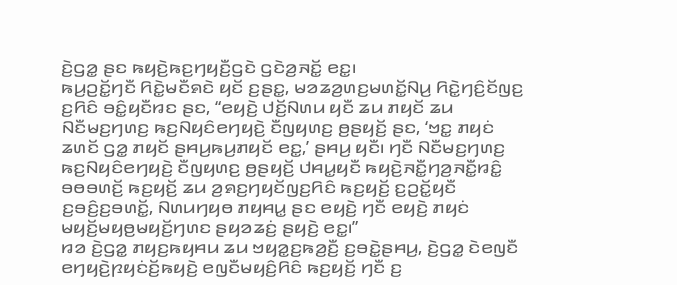ꤢꤧ꤬ꤞꤤ꤭ ꤔꤢ ꤒꤟꤢꤧ꤬ꤒꤢ꤬ꤚꤟꤢꤪ꤬ꤞꤢꤧ ꤞꤢꤧꤤ꤬ꤏꤢꤩ꤭ ꤕꤢ꤭꤯
ꤒꤣ꤬ꤑꤢꤩ꤭ꤚꤢꤪ ꤖꤢꤧ꤭ꤗꤢꤪꤎꤢꤧ ꤟꤢꤩ ꤢ꤬ꤔꤢ꤭, ꤗꤤꤘꤤ꤬ꤛꤢ꤬ꤗꤛꤢꤩ꤭ꤡꤣ꤬ ꤖꤢꤧ꤭ꤚꤢꤨ꤬ꤢꤩꤜꤢ꤬ ꤢ꤬ꤖꤢꤨ ꤋꤢꤨ꤭ꤟꤢꤪꤙꤢ ꤔꤢ, “ꤕꤟꤢꤧ꤬ ꤓꤢꤩ꤬ꤡꤛꤣ ꤟꤢꤪ ꤘꤣ ꤊꤟꤢꤩ ꤘꤣ ꤡꤢꤪꤗꤢ꤬ꤚꤛꤢ꤬ ꤒꤢ꤬ꤡꤟꤢꤨꤕꤚꤟꤢꤧ꤬ ꤢꤪꤜꤟꤛꤢ꤬ ꤥ꤬ꤔꤟꤢꤩ꤬ ꤔꤢ, ‘ꤠꤢ꤭ ꤊꤟꤢꤦ ꤘꤛꤢꤩ ꤞꤤ꤭ ꤊꤟꤢꤩ ꤔꤌꤣ꤬ꤒꤣ꤬ꤊꤟꤢꤩ ꤕꤢ꤭,’ ꤔꤌꤣ꤬ ꤟꤢꤪ꤯ ꤚꤢꤪ ꤡꤢꤪꤗꤢ꤬ꤚꤛꤢ꤬ ꤒꤢ꤬ꤡꤟꤢꤨꤕꤚꤟꤢꤧ꤬ ꤢꤪꤜꤟꤛꤢ꤬ ꤥ꤬ꤔꤟꤢꤩ꤬ ꤓꤌꤣ꤭ꤟꤢꤪ ꤒꤟꤢꤧ꤬ꤏꤢꤪ꤭ꤚꤤ꤬ꤏꤢꤪ꤭ꤙꤢꤨ꤭ ꤋꤥꤋꤛꤢꤩ꤬ ꤒꤢ꤬ꤟꤢꤩ꤬ ꤘꤣ ꤤ꤬ꤎꤢ꤬ꤚꤟꤢꤩꤜꤢ꤬ꤖꤢꤨ ꤒꤢ꤬ꤟꤢꤩ꤬ ꤢ꤬ꤑꤢꤩ꤭ꤟꤢꤪ ꤢ꤬ꤋꤢꤨ꤬ꤢ꤬ꤋꤛꤢꤩ꤭, ꤡꤛꤣꤚꤟꤥ ꤊꤟꤌꤣ꤭ ꤔꤢ ꤕꤟꤢꤧ꤬ ꤚꤢꤪ ꤕꤟꤢꤧ꤬ ꤊꤟꤢꤦ ꤗꤟꤢꤩ꤬ꤗꤟꤥ꤬ꤗꤟꤢꤩ꤬ꤚꤛꤢ ꤔꤟꤤꤘꤢꤦ꤬ ꤔꤟꤢꤧ꤬ ꤕꤢ꤭꤯”
ꤙꤤ ꤢꤧ꤬ꤞꤤ꤭ ꤊꤟꤢ꤬ꤒꤟꤌꤣ ꤘꤣ ꤠꤟꤤ꤭ꤢ꤬ꤒꤤ꤬ꤢꤪ꤬ ꤢ꤬ꤋꤢꤧ꤭ꤔꤌꤣ꤬, ꤢꤧ꤬ꤞꤤ꤭ ꤢꤧꤕꤜꤢꤪ ꤕꤚꤟꤢꤧ꤬ꤐꤟꤢꤦꤢꤩ꤬ꤒꤟꤢꤧ꤬ ꤕꤜꤢꤪꤗꤟꤢꤨ꤬ꤖꤢꤨ ꤒꤢ꤬ꤟꤢꤩ꤬ ꤚꤢꤪ ꤢ꤬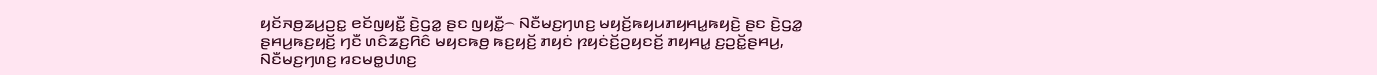ꤟꤢꤩꤏꤥ꤬ꤘꤣ꤬ꤑꤢ꤭ ꤕꤢꤩꤜꤟꤢꤪ꤭ ꤢꤧ꤬ꤞꤤ꤭ ꤔꤢ ꤜꤟꤢꤪ꤭꤮ ꤡꤢꤪꤗꤢ꤬ꤚꤛꤢ꤬ ꤗꤟꤢꤩ꤬ꤒꤟꤣꤊꤟꤌꤣ꤭ꤒꤟꤢꤧ꤬ ꤔꤢ ꤢꤧ꤬ꤞꤤ꤭ ꤔꤌꤣ꤬ꤒꤢ꤬ꤟꤢꤩ꤬ ꤚꤢꤪ ꤛꤢꤨꤘꤢ꤬ꤖꤢꤨ ꤗꤟꤢꤒꤥ꤬ ꤒꤢ꤬ꤟꤢꤩ꤬ ꤊꤟꤢꤦ ꤐꤟꤢꤦꤢꤩ꤬ꤑꤟꤢꤢꤩ꤬ ꤊꤟꤌꤣ꤭ ꤢ꤬ꤑꤢꤩ꤭ꤔꤌꤣ꤬, ꤡꤢꤪꤗꤢ꤬ꤚꤛꤢ꤬ ꤙꤢꤗꤥ꤭ꤓꤛꤢ꤬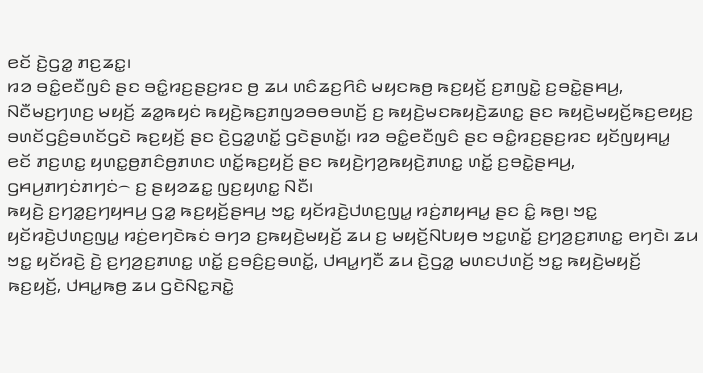ꤕꤢꤩ ꤢꤧ꤬ꤞꤤ꤭ ꤊꤢ꤬ꤘꤢ꤭꤯
ꤙꤤ ꤋꤢꤨ꤭ꤕꤢꤪꤜꤢꤨ ꤔꤢ ꤋꤢꤨ꤭ꤙꤢ꤬ꤔꤢ꤬ꤙꤢ ꤥ꤬ ꤘꤣ ꤛꤢꤨꤘꤢ꤬ꤖꤢꤨ ꤗꤟꤢꤒꤥ꤬ ꤒꤢ꤬ꤟꤢꤩ꤬ ꤢ꤬ꤊꤜꤢꤧ꤭ ꤢ꤬ꤋꤢꤧ꤭ꤔꤌꤣ꤬, ꤡꤢꤪꤗꤢ꤬ꤚꤛꤢ꤬ ꤗꤟꤢꤩ꤬ ꤘꤤ꤭ꤒꤟꤢꤦ ꤒꤟꤢꤧ꤬ꤒꤢ꤬ꤊꤜꤤꤋꤥꤋꤛꤢꤩ꤬ ꤢ꤬ ꤒꤟꤢꤧ꤬ꤗꤢꤒꤟꤢꤧ꤬ꤘꤛꤢ꤭ ꤔꤢ ꤒꤟꤢꤧ꤬ꤗꤟꤢꤩ꤬ꤒꤢ꤬ꤕꤟꤢ꤬ ꤋꤛꤢꤩꤞꤢꤨ꤬ꤋꤛꤢꤩꤞꤢꤧ ꤒꤢ꤬ꤟꤢꤩ꤬ ꤔꤢ ꤢꤧ꤬ꤞꤤ꤭ꤛꤢꤩ꤭ ꤞꤢꤧꤔꤛꤢꤩ꤭꤯ ꤙꤤ ꤋꤢꤨ꤭ꤕꤢꤪꤜꤢꤨ ꤔꤢ ꤋꤢꤨ꤭ꤙꤢ꤬ꤔꤢ꤬ꤙꤢ ꤟꤢꤩꤜꤟꤌꤣ꤭ ꤕꤢꤩ ꤊꤢ꤬ꤛꤢ꤭ ꤟꤛꤢ꤭ꤥ꤬ꤊꤢꤨꤥ꤬ꤊꤛꤢ ꤛꤢꤩ꤭ꤒꤢ꤬ꤟꤢꤩ꤬ ꤔꤢ ꤒꤟꤢꤧ꤬ꤚꤤ꤬ꤒꤟꤢꤧ꤬ꤊꤛꤢ꤭ ꤛꤢꤩ꤭ ꤢ꤬ꤋꤢꤧ꤭ꤔꤌꤣ꤬, ꤞꤌꤣ꤬ꤊꤚꤢꤦꤊꤚꤢꤦ꤮ ꤢ꤬ ꤔꤟꤤꤘꤢ꤭ ꤜꤢ꤬ꤟꤛꤢ꤭ ꤡꤢꤪ꤯
ꤒꤟꤢꤧ꤬ ꤢ꤬ꤚꤤ꤭ꤢ꤬ꤚꤟꤌꤣ꤬ ꤞꤤ꤭ ꤒꤢ꤬ꤟꤢꤩ꤬ꤔꤌꤣ꤬ ꤠꤢ꤭ ꤟꤢꤩꤙꤢꤧ꤬ꤓꤛꤢ꤬ꤜꤣ꤭ ꤙꤢꤦ꤬ꤊꤟꤌꤣ꤭ ꤔꤢ ꤢꤨ꤭ ꤒꤥ꤬꤯ ꤠꤢ꤭ ꤟꤢꤩꤙꤢꤧ꤬ꤓꤛꤢ꤬ꤜꤣ꤭ ꤙꤢꤦ꤬ꤕꤚꤢꤧꤒꤢꤦ ꤋꤚꤤ ꤢ꤬ꤒꤟꤢꤧ꤬ꤗꤟꤢꤩ꤬ ꤘꤣ ꤢ꤬ ꤗꤟꤢꤩ꤬ꤡꤝꤟꤥ ꤠꤢ꤭ꤛꤢꤩ꤭ ꤢ꤬ꤚꤤ꤬ꤢ꤬ꤊꤛꤢ꤭ ꤕꤚꤢꤧ꤯ ꤘꤣ ꤠꤢ꤭ ꤟꤢꤩꤙꤢꤧ꤬ ꤢꤧ꤬ ꤢ꤬ꤚꤤ꤬ꤢ꤬ꤊꤛꤢ꤭ ꤛꤢꤩ꤭ ꤢ꤬ꤋꤢꤨ꤬ꤢ꤬ꤋꤛꤢꤩ꤭, ꤓꤌꤣ꤭ꤚꤢꤪ ꤘꤣ ꤢꤧ꤬ꤞꤤ꤭ ꤗꤛꤢꤓꤛꤢꤩ꤬ ꤠꤢ꤭ ꤒꤟꤢꤧ꤬ꤗꤟꤢꤩ꤬ ꤒꤢ꤬ꤟꤢꤩ꤬, ꤓꤌꤣ꤭ꤒꤥ꤬ ꤘꤣ ꤞꤢꤧꤡꤢ꤭ꤏꤢꤧ꤭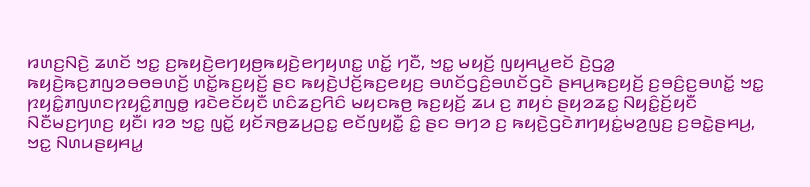ꤙꤛꤢ꤬ꤡꤢꤧ꤬ ꤘꤛꤢꤩ ꤠꤢ꤭ ꤢ꤬ꤒꤟꤢꤧ꤬ꤕꤚꤟꤥ꤬ꤒꤟꤢꤧ꤬ꤕꤚꤟꤛꤢ꤭ ꤛꤢꤩ꤭ ꤚꤢꤪ, ꤠꤢ꤭ ꤗꤟꤢꤩ꤬ ꤜꤟꤌꤣ꤭ꤕꤢꤩ ꤢꤧ꤬ꤞꤤ꤭ ꤒꤟꤢꤧ꤬ꤒꤢ꤬ꤊꤜꤤꤋꤥꤋꤛꤢꤩ꤬ ꤛꤢꤩ꤭ꤒꤢ꤬ꤟꤢꤩ꤬ ꤔꤢ ꤒꤟꤢꤧ꤬ꤓꤢꤩ꤬ꤒꤢ꤬ꤕꤟꤢ꤬ ꤋꤛꤢꤩꤞꤢꤨ꤬ꤋꤛꤢꤩꤞꤢꤧ ꤔꤌꤣ꤬ꤒꤢ꤬ꤟꤢꤩ꤬ ꤢ꤬ꤋꤢꤨ꤬ꤢ꤬ꤋꤛꤢꤩ꤭ ꤠꤢ꤭ ꤐꤟꤢꤨ꤭ꤊꤜꤛꤢꤐꤟꤢꤨ꤭ꤊꤜꤥ꤭ ꤙꤢꤧꤕꤢꤩꤟꤢꤪ ꤛꤢꤨꤘꤢ꤬ꤖꤢꤨ ꤗꤟꤢꤒꤥ꤬ ꤒꤢ꤬ꤟꤢꤩ꤬ ꤘꤣ ꤢ꤬ ꤊꤟꤢꤦ ꤔꤟꤤꤘꤢ꤭ ꤡꤟꤢꤨ꤭ꤢꤩ꤬ꤟꤢꤪ ꤡꤢꤪꤗꤢ꤬ꤚꤛꤢ꤬ ꤟꤢꤪ꤯ ꤙꤤ ꤠꤢ꤭ ꤜꤢꤩ꤭ ꤟꤢꤩꤏꤥ꤬ꤘꤣ꤬ꤑꤢ꤭ ꤕꤢꤩꤜꤟꤢꤪ꤭ ꤢꤨ꤭ ꤔꤢ ꤋꤚꤤ ꤢ꤬ ꤒꤟꤢꤧ꤬ꤞꤢꤧꤊꤚꤟꤢꤦ꤭ꤗꤤ꤬ꤜꤢ꤬ ꤢ꤬ꤋꤢꤧ꤭ꤔꤌꤣ꤬, ꤠꤢ꤭ ꤡꤛꤣꤔꤟꤌꤣ꤭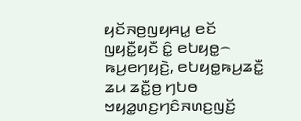ꤟꤢꤩꤏꤥ꤬ꤜꤟꤌꤣ꤭ ꤕꤢꤩ ꤜꤟꤢꤪ꤭ꤟꤢꤪ ꤢꤨ꤭ ꤕꤝꤟꤥ꤭꤮ ꤒꤣ꤬ꤕꤚꤟꤢꤧ꤬, ꤕꤝꤟꤥ꤭ꤒꤣ꤬ꤘꤢꤪ꤭ ꤘꤣ ꤘꤢꤪ꤭ꤥ꤬ ꤚꤝꤥ ꤠꤟꤤ꤭ꤛꤢ꤬ꤚꤢꤨꤏꤛꤢ꤬ꤜꤢꤩ꤬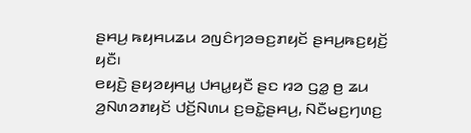ꤔꤌꤣ꤬ ꤒꤟꤌꤣꤘꤣ ꤤꤜꤢꤨꤚꤤꤋꤢ꤬ꤊꤟꤢꤩ ꤔꤌꤣ꤬ꤒꤢ꤬ꤟꤢꤩ꤬ ꤟꤢꤪ꤯
ꤕꤟꤢꤧ꤬ ꤔꤟꤤꤟꤌꤣ꤭ ꤓꤌꤣ꤭ꤟꤢꤪ ꤔꤢ ꤙꤤ ꤞꤤ꤭ ꤥ꤬ ꤘꤣ ꤤ꤬ꤡꤛꤤꤊꤟꤢꤩ ꤓꤢꤩ꤬ꤡꤛꤣ ꤢ꤬ꤋꤢꤧ꤭ꤔꤌꤣ꤬, ꤡꤢꤪꤗꤢ꤬ꤚꤛꤢ꤬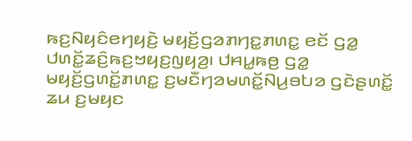ꤒꤢ꤬ꤡꤟꤢꤨꤕꤚꤟꤢꤧ꤬ ꤗꤟꤢꤩ꤬ꤞꤤꤊꤚꤢ꤭ꤊꤛꤢ꤭ ꤕꤢꤩ ꤞꤤ꤭ ꤓꤛꤢꤩ꤭ꤘꤢꤨ꤬ꤒꤢ꤬ꤠꤟꤢ꤬ꤜꤟꤤ꤬꤯ ꤓꤌꤣ꤭ꤒꤥ꤬ ꤞꤤ꤭ ꤗꤟꤢꤩ꤬ꤞꤛꤢꤩ꤭ꤊꤛꤢ꤭ ꤢ꤬ꤗꤢꤪꤚꤤꤗꤛꤢꤩ꤭ꤡꤣ꤬ꤋꤝꤤ ꤞꤢꤧꤔꤛꤢꤩ꤭ ꤘꤣ ꤢ꤬ꤗꤟꤢ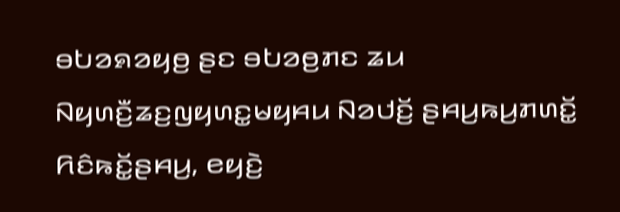ꤋꤝꤤꤎꤤꤟꤥ꤬ ꤔꤢ ꤋꤝꤤꤥ꤬ꤊꤢ ꤘꤣ ꤡꤟꤛꤢꤪ꤬ꤘꤢ꤬ꤜꤟꤛꤢ꤭ꤗꤟꤌꤣ ꤡꤤꤓꤢꤩ꤬ ꤔꤌꤣ꤬ꤒꤣ꤬ꤊꤛꤢꤩ꤭ ꤖꤢꤨꤒꤢꤩ꤭ꤔꤌꤣ꤬, ꤕꤟꤢꤧ꤬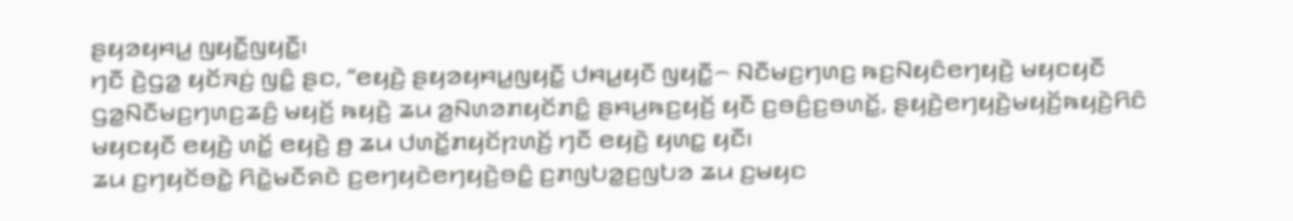ꤔꤟꤤꤟꤌꤣ꤭ ꤜꤟꤢꤪ꤭ꤜꤟꤢꤪ꤭꤯
ꤚꤢꤪ ꤢꤧ꤬ꤞꤤ꤭ ꤟꤢꤩꤏꤢꤦ꤬ ꤜꤢꤨ꤭ ꤔꤢ, “ꤕꤟꤢꤧ꤬ ꤔꤟꤤꤟꤌꤣ꤭ꤜꤟꤢꤪ꤭ ꤓꤌꤣ꤭ꤟꤢꤪ ꤜꤟꤢꤪ꤭꤮ ꤡꤢꤪꤗꤢ꤬ꤚꤛꤢ꤬ ꤒꤢ꤬ꤡꤟꤢꤨꤕꤚꤟꤢꤧ꤬ ꤗꤟꤢꤟꤢꤪ ꤞꤤ꤭ꤡꤢꤪꤗꤢ꤬ꤚꤛꤢ꤬ꤘꤢꤨ꤬ ꤗꤟꤢꤩ꤬ ꤒꤟꤢꤧ꤬ ꤘꤣ ꤤ꤬ꤡꤛꤤꤊꤟꤢꤩꤊꤢꤨ꤭ ꤔꤌꤣ꤬ꤒꤢ꤬ꤟꤢꤩ꤬ ꤟꤢꤪ ꤢ꤬ꤋꤢꤨ꤬ꤢ꤬ꤋꤛꤢꤩ꤭, ꤔꤟꤢꤧ꤬ꤕꤚꤟꤢꤧ꤬ꤗꤟꤢꤩ꤬ꤒꤟꤢꤧ꤬ꤖꤢꤨ ꤗꤟꤢꤟꤢꤪ ꤕꤟꤢꤧ꤬ ꤛꤢꤩ꤭ ꤕꤟꤢꤧ꤬ ꤥ꤬ ꤘꤣ ꤓꤛꤢꤩ꤭ꤊꤟꤢꤩꤐꤛꤢꤩ꤬ ꤚꤢꤪ ꤕꤟꤢꤧ꤬ ꤟꤛꤢ꤭ ꤟꤢꤪ꤯
ꤘꤣ ꤢ꤬ꤚꤟꤢꤩꤋꤢꤧ꤭ ꤖꤢꤧ꤭ꤗꤢꤪꤎꤢꤧ ꤢ꤬ꤕꤚꤟꤢꤧꤕꤚꤟꤢꤧ꤬ꤋꤢꤨ꤭ ꤢ꤬ꤊꤜꤝꤤ꤭ꤢ꤬ꤜꤝꤤ ꤘꤣ ꤢ꤬ꤗꤟꤢ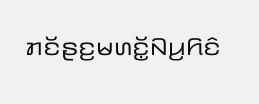ꤊꤢꤩꤔꤢ꤬ꤗꤛꤢꤩ꤭ꤡꤣ꤬ꤖꤢꤨ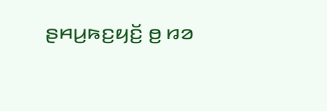ꤔꤌꤣ꤬ꤒꤢ꤬ꤟꤢꤩ꤬ ꤥ꤬ ꤙꤤ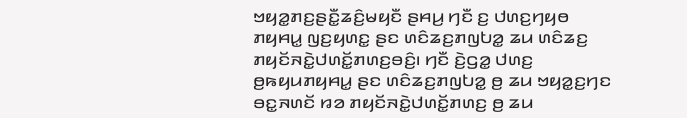ꤠꤟꤤ꤭ꤊꤢ꤬ꤔꤢꤪ꤭ꤘꤢꤨ꤬ꤗꤟꤢꤪ ꤔꤌꤣ꤬ ꤚꤢꤪ ꤢ꤬ ꤓꤛꤢ꤬ꤚꤟꤥ ꤊꤟꤌꤣ꤭ ꤜꤢ꤬ꤟꤛꤢ꤭ ꤔꤢ ꤛꤢꤨꤘꤢ꤬ꤊꤜꤝꤤ꤭ ꤘꤣ ꤛꤢꤨꤘꤢ꤬ ꤊꤟꤢꤩꤏꤢꤧ꤭ꤓꤛꤢꤩ꤭ꤊꤛꤢ꤬ꤋꤢꤨ꤬꤯ ꤚꤢꤪ ꤢꤧ꤬ꤞꤤ꤭ ꤓꤛꤢ꤬ ꤥ꤬ꤒꤟꤣꤊꤟꤌꤣ꤭ ꤔꤢ ꤛꤢꤨꤘꤢ꤬ꤊꤜꤝꤤ꤭ ꤥ꤬ ꤘꤣ ꤠꤟꤤ꤭ꤢ꤬ꤚꤢ ꤋꤢ꤭ꤏꤛꤢꤩ ꤙꤤ ꤊꤟꤢꤩꤏꤢꤧ꤭ꤓꤛꤢꤩ꤭ꤊꤛꤢ꤬ ꤥ꤬ ꤘꤣ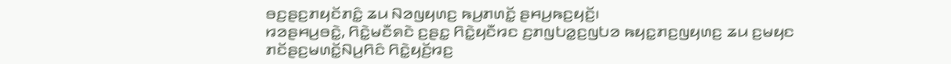ꤋꤢ꤬ꤔꤢ꤬ꤊꤟꤢꤩꤊꤢꤨ꤭ ꤘꤣ ꤡꤤꤜꤟꤛꤢ꤬ ꤒꤣ꤬ꤊꤛꤢꤩ꤭ ꤔꤌꤣ꤬ꤒꤢ꤬ꤟꤢꤩ꤬꤯
ꤙꤤꤔꤌꤣ꤬ꤋꤢꤧ꤭, ꤖꤢꤧ꤭ꤗꤢꤪꤎꤢꤧ ꤢ꤬ꤔꤢ꤭ ꤖꤢꤧ꤭ꤟꤢꤪꤙꤢ ꤢ꤬ꤊꤜꤝꤤ꤭ꤢ꤬ꤜꤝꤤ ꤒꤟꤢ꤭ꤊꤢ꤬ꤜꤟꤛꤢ꤬ ꤘꤣ ꤢ꤬ꤗꤟꤢ ꤊꤢꤩꤔꤢ꤬ꤗꤛꤢꤩ꤭ꤡꤣ꤬ꤖꤢꤨ ꤖꤢꤧ꤭ꤟꤢꤩ꤬ꤙꤢ꤬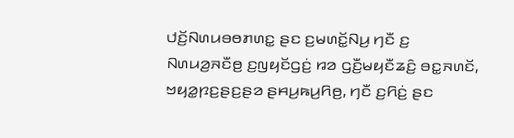ꤓꤢꤩ꤬ꤡꤛꤣꤋꤥꤊꤛꤢ꤭ ꤔꤢ ꤢ꤬ꤗꤛꤢꤩ꤭ꤡꤣ꤬ ꤚꤢꤪ ꤢ꤬ ꤡꤛꤣꤤ꤬ꤏꤢꤪꤥ꤬ ꤢ꤬ꤜꤟꤢꤩꤞꤢꤦ꤬ ꤙꤤ ꤞꤢꤪ꤬ꤗꤟꤢꤪꤘꤢꤨ꤬ ꤋꤢ꤭ꤏꤛꤢꤩ, ꤠꤟꤤ꤭ꤐꤢ꤬ꤔꤢ꤬ꤔꤤ ꤔꤌꤣ꤬ꤒꤣ꤬ꤖꤥ꤬, ꤚꤢꤪ ꤢ꤬ꤖꤢꤦ꤬ ꤔꤢ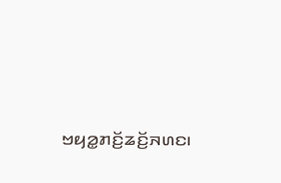ꤠꤟꤤ꤭ꤊꤢꤩ꤬ꤘꤢꤩ꤬ꤏꤛꤢ꤯